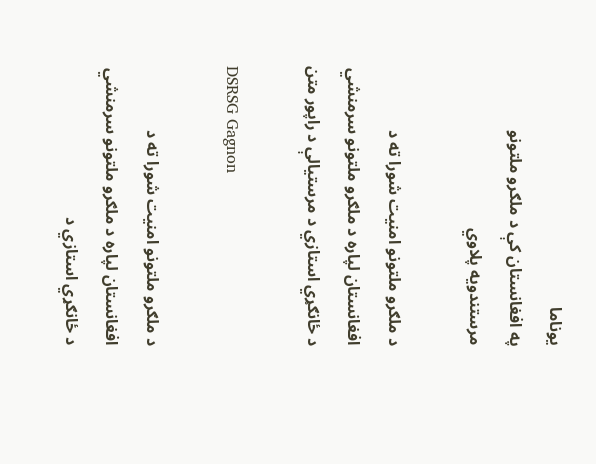یوناما
په افغانستان کې د ملګرو ملتونو مرستندویه پلاوي

د ملګرو ملتونو امنیت شورا ته د افغانستان لپاره د ملګرو ملتونو سرمنشي د ځانګړي استازي د مرستیالې د راپور متن

DSRSG Gagnon

د ملګرو ملتونو امنیت شورا ته د افغانستان لپاره د ملګرو ملتونو سرمنشي د ځانګړي استازي د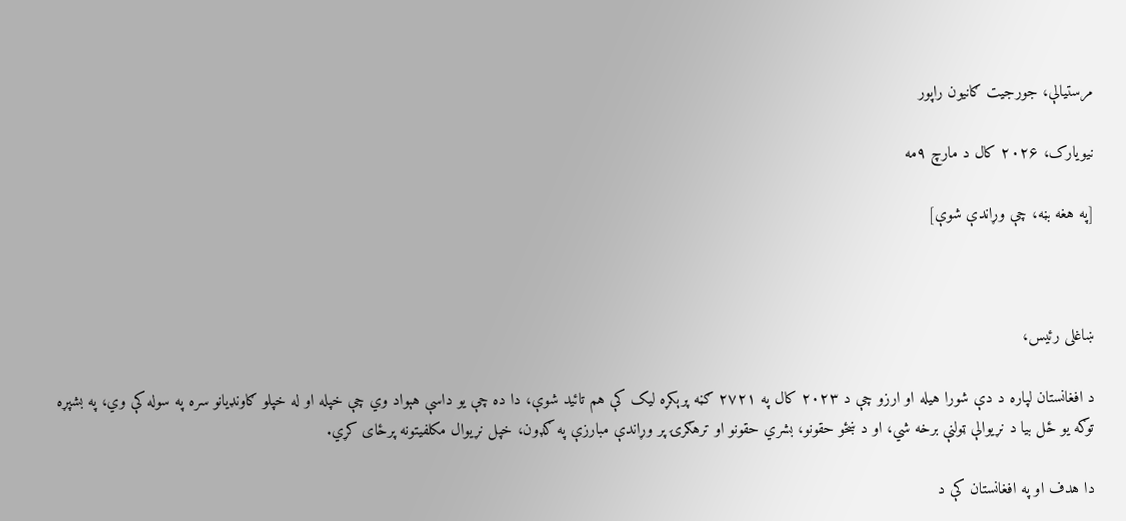مرستیالې، جورجیت ګانیون راپور

نیویارک، ۲۰۲۶ کال د مارچ ۹مه

[په هغه بڼه، چې وړاندې شوې]



ښاغلی رئیس،

د افغانستان لپاره د دې شورا هیله او ارزو چې د ۲۰۲۳ کال په ۲۷۲۱ ګڼه پرېکړه لیک کې هم تائید شوې، دا ده چې یو داسې هېواد وي چې خپله او له خپلو ګاونډیانو سره په سوله کې وي، په بشپړه توګه یو ځل بیا د نړیوالې ټولنې برخه شي، او د ښځو حقونو، بشري حقونو او ترهګرۍ پر وړاندې مبارزې په ګډون، خپل نړیوال مکلفیتونه پرځای کړي.

دا هدف او په افغانستان کې د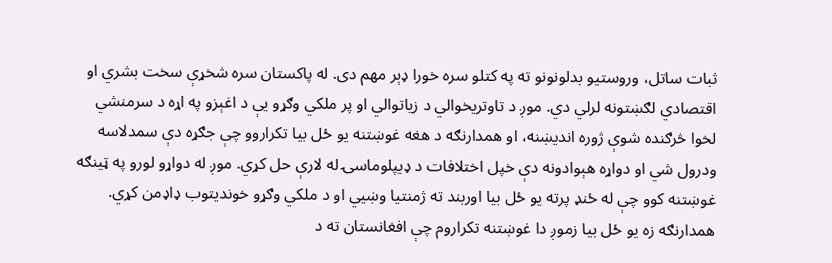ثبات ساتل، وروستیو بدلونونو ته په کتلو سره خورا ډېر مهم دی. له پاکستان سره شخړې سخت بشري او اقتصادي لګښتونه لرلي دي. موږ د تاوتریخوالي د زیاتوالي او پر ملکي وګړو یې د اغېزو په اړه د سرمنشي لخوا څرګنده شوې ژوره اندیښنه، او همدارنګه د هغه غوښتنه یو ځل بیا تکراروو چې جګړه دې سمدلاسه ودرول شي او دواړه هېوادونه دې خپل اختلافات د ډیپلوماسۍ له لارې حل کړي. موږ له دواړو لورو په ټینګه غوښتنه کوو چې له ځنډ پرته یو ځل بیا اوربند ته ژمنتیا وښیي او د ملکي وګړو خوندیتوب ډاډمن کړي. همدارنګه زه یو ځل بیا زموږ دا غوښتنه تکراروم چې افغانستان ته د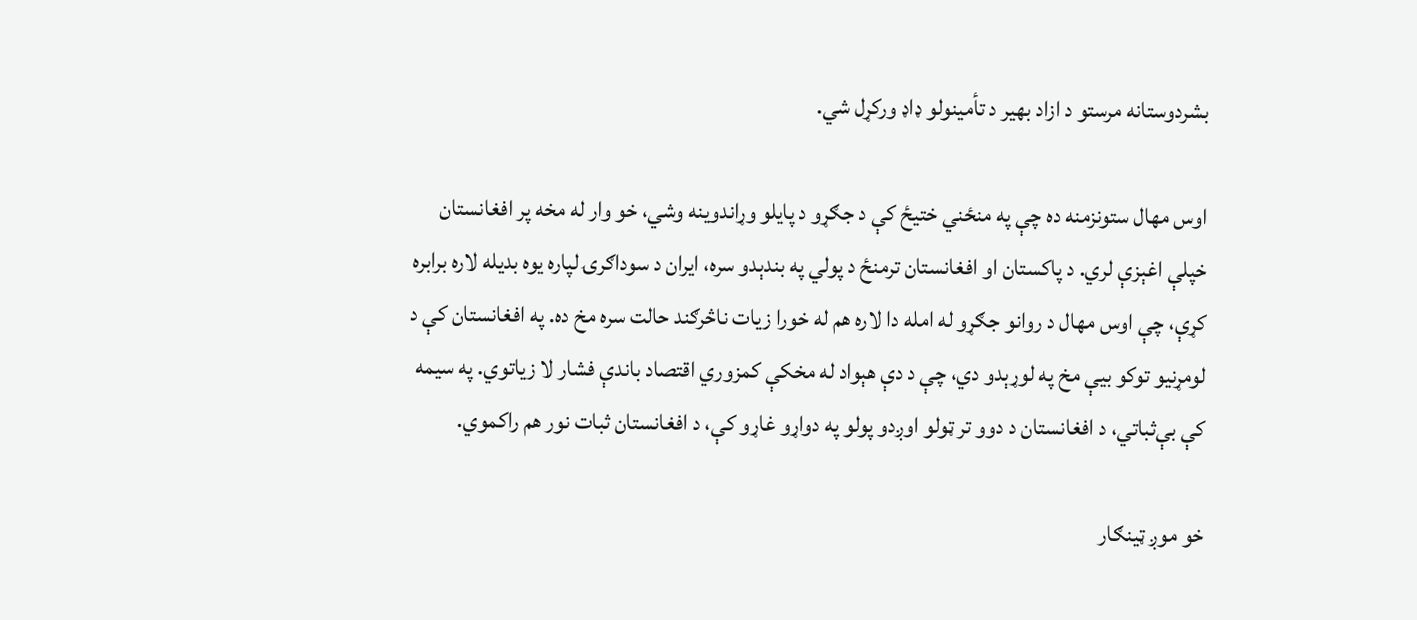بشردوستانه مرستو د ازاد بهیر د تأمینولو ډاډ ورکړل شي.

اوس مهال ستونزمنه ده چې په منځني ختیځ کې د جګړو د پایلو وړاندوینه وشي، خو وار له مخه پر افغانستان خپلې اغېزې لري. د پاکستان او افغانستان ترمنځ د پولي په بندېدو سره، ایران د سوداګرۍ لپاره یوه بدیله لاره برابره کړې، چې اوس مهال د روانو جګړو له امله دا لاره هم له خورا زیات ناڅرګند حالت سره مخ ده. په افغانستان کې د لومړنیو توکو بیې مخ په لوړېدو دي، چې د دې هېواد له مخکې کمزوري اقتصاد باندې فشار لا زیاتوي. په سیمه کې بې‌ثباتي، د افغانستان د دوو تر ټولو اوږدو پولو په دواړو غاړو کې، د افغانستان ثبات نور هم راکموي.

خو موږ ټینګار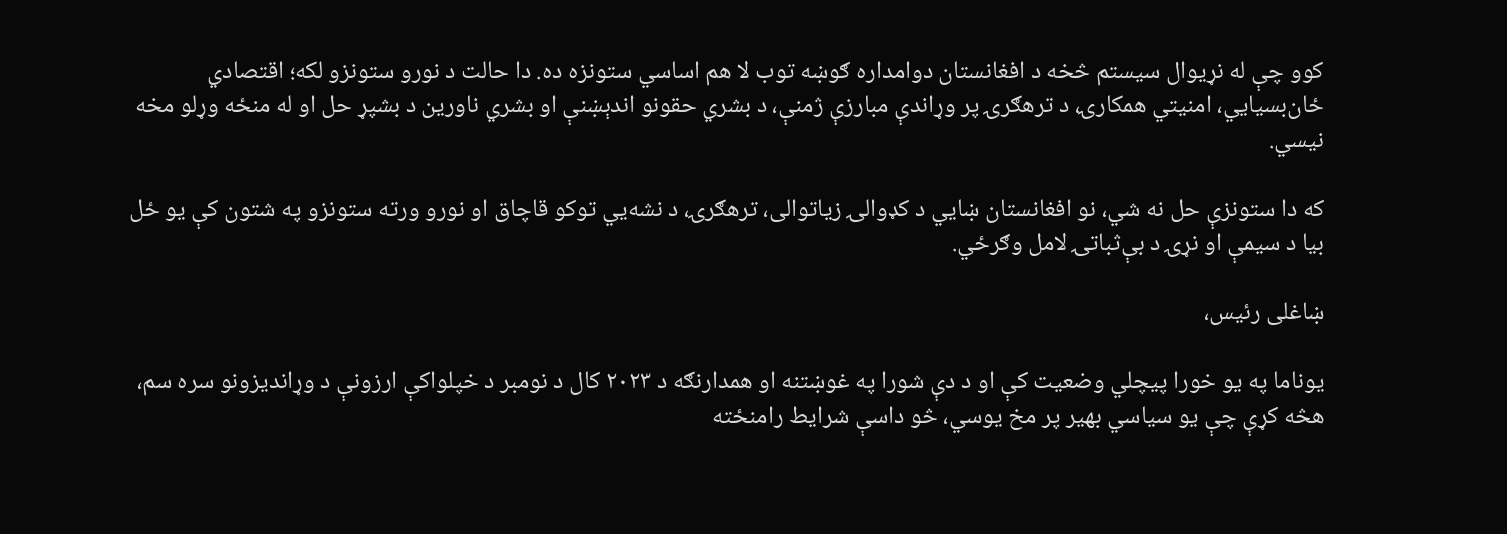کوو چې له نړیوال سیستم څخه د افغانستان دوامداره ګوښه توب لا هم اساسي ستونزه ده. دا حالت د نورو ستونزو لکه؛ اقتصادي ځان‌بسیایي، امنیتي همکارۍ، د ترهګرۍ پر وړاندې مبارزې ژمنې، د بشري حقونو اندېښنې او بشري ناورین د بشپړ حل او له منځه وړلو مخه نیسي.

که دا ستونزې حل نه شي، نو افغانستان ښايي د کډوالۍ زیاتوالی، ترهګرۍ، د نشه‌یي توکو قاچاق او نورو ورته ستونزو په شتون کې یو ځل بیا د سیمې او نړۍ د بې‌ثباتۍ لامل وګرځي.

ښاغلی رئیس،

یوناما په یو خورا پیچلي وضعیت کې او د دې شورا په غوښتنه او همدارنګه د ۲۰۲۳ کال د نومبر د خپلواکې ارزونې د وړاندیزونو سره سم، هڅه کړې چې یو سیاسي بهیر پر مخ یوسي، څو داسې شرایط رامنځته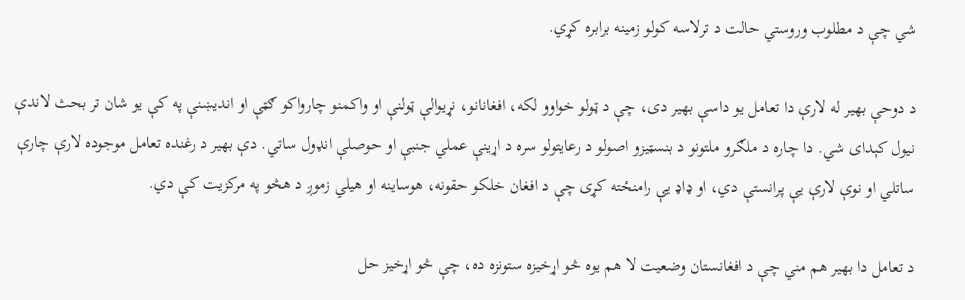شي چې د مطلوب وروستي حالت د ترلاسه کولو زمینه برابره کړي.

د دوحې بهیر له لارې دا تعامل یو داسې بهیر دی، چې د ټولو خواوو لکه، افغانانو، نړیوالې ټولنې او واکمنو چارواکو ګټې او اندیښنې په کې یو شان تر بحث لاندې نیول کېدای شي. دا چاره د ملګرو ملتونو د بنسټیزو اصولو د رعایتولو سره د اړینې عملي جنبې او حوصلې انډول ساتي. دې بهیر د رغنده تعامل موجوده لارې چارې ساتلي او نوې لارې یې پرانستې دي، او ډاډ یې رامنځته کړی چې د افغان خلکو حقونه، هوساینه او هیلي زموږ د هڅو په مرکزیت کې دي.

د تعامل دا بهیر هم مني چې د افغانستان وضعیت لا هم یوه څو اړخیزه ستونزه ده، چې څو اړخیز حل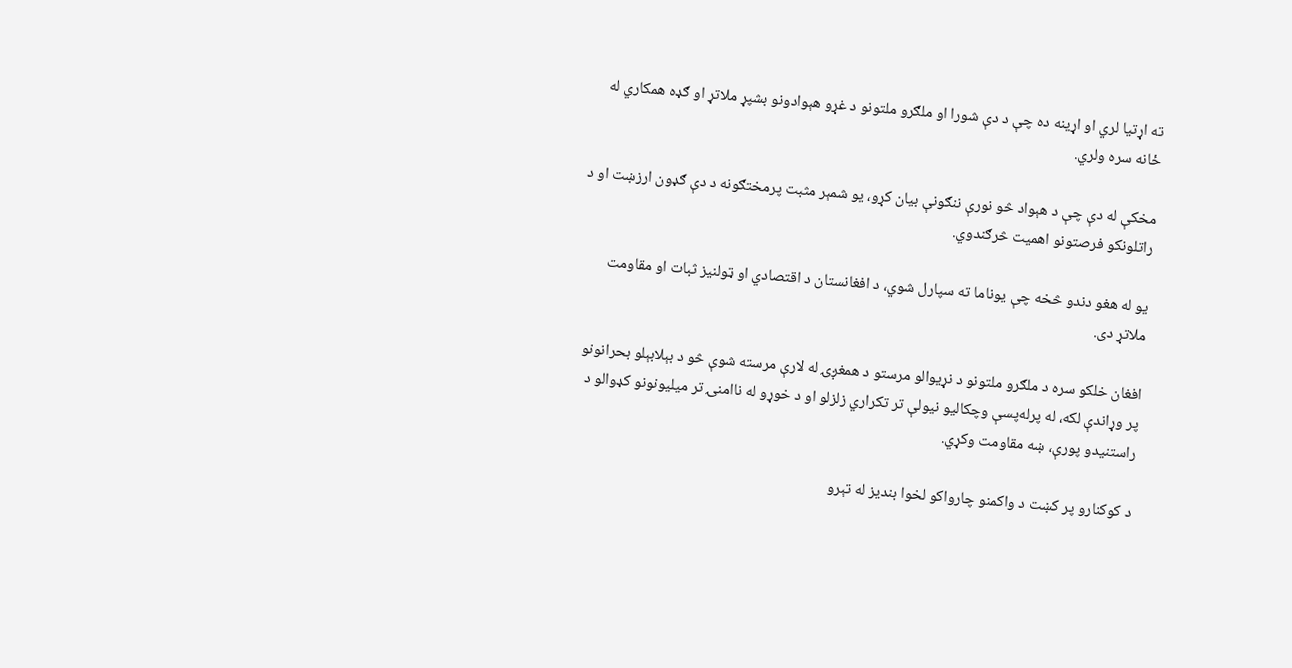ته اړتیا لري او اړینه ده چې د دې شورا او ملګرو ملتونو د غړو هېوادونو بشپړ ملاتړ او ګډه همکاري له ځانه سره ولري.

مخکې له دې چې د هېواد څو نورې ننګونې بیان کړو، یو شمېر مثبت پرمختګونه د دې ګډون ارزښت او د راتلونکو فرصتونو اهمیت څرګندوي.

یو له هغو دندو څخه چې یوناما ته سپارل شوي، د افغانستان د اقتصادي او ټولنیز ثبات او مقاومت ملاتړ دی.

افغان خلکو سره د ملګرو ملتونو د نړیوالو مرستو د همغږۍ له لارې مرسته شوې څو د بېلابېلو بحرانونو پر وړاندې لکه، له پرله‌پسې وچکالیو نیولې تر تکراري زلزلو او د خوړو له ناامنۍ تر میلیونونو کډوالو د راستنیدو پورې، ښه مقاومت وکړي.

د کوکنارو پر کښت د واکمنو چارواکو لخوا بندیز له تېرو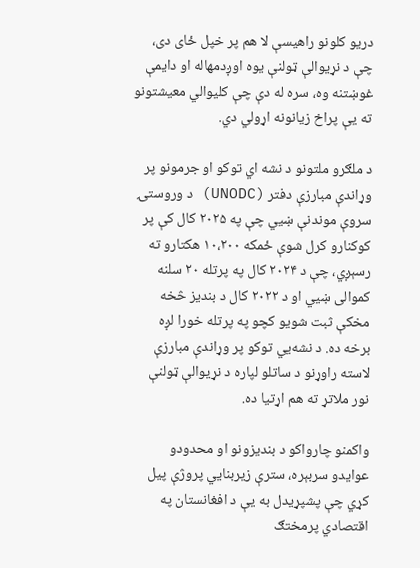دریو کلونو راهیسې لا هم پر خپل ځای دی، چې د نړیوالې ټولنې یوه اوږدمهاله او دایمې غوښتنه وه، سره له دې چې کلیوالي معیشتونو ته یې پراخ زیانونه اړولي دي.

د ملګرو ملتونو د نشه اي توکو او جرمونو پر وړاندې مبارزې دفتر (UNODC) د وروستۍ سروې موندنې ښیي چې په ۲۰۲۵ کال کې پر کوکنارو کرل شوې ځمکه ۱۰،۲۰۰ هکتارو ته رسېږي، چې د ۲۰۲۴ کال په پرتله ۲۰ سلنه کموالی ښيي او د ۲۰۲۲ کال د بندیز څخه مخکې ثبت شویو کچو په پرتله خورا لږه برخه ده. د نشه‌یي توکو پر وړاندې مبارزې لاسته راوړنو د ساتلو لپاره د نړیوالې ټولنې نور ملاتړ ته هم اړتیا ده.

واکمنو چارواکو د بندیزونو او محدودو عوایدو سربېره، سترې زیربنایي پروژې پیل کړي چې پشپړیدل به یې د افغانستان په اقتصادي پرمختګ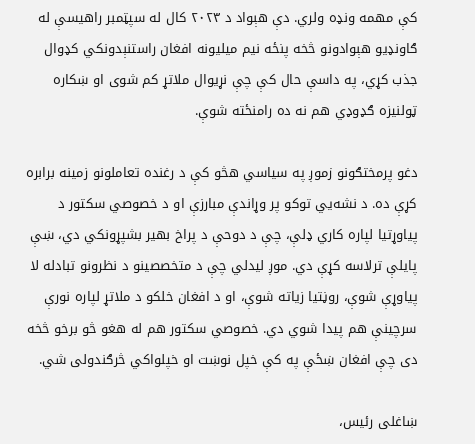کې مهمه ونډه ولري. دې هېواد د ۲۰۲۳ کال له سپټمبر راهیسې له ګاونډیو هېوادونو څخه پنځه نیم میلیونه افغان راستنېدونکي کډوال جذب کړي، په داسې حال کې چې نړیوال ملاتړ کم شوی او ښکاره ټولنیزه ګډوډي هم نه ده رامنځته شوې.

دغو پرمختګونو زموږ په سیاسي هڅو کې د رغنده تعاملونو زمینه برابره کړې ده. د نشه‌یي توکو پر وړاندې مبارزې او د خصوصي سکتور د پیاوړتیا لپاره کاري ډلې، چې د دوحې د پراخ بهیر بشپړونکي دي، ښې پایلې ترلاسه کړې دي. موږ لیدلي چې د متخصصینو د نظرونو تبادله لا پیاوړې شوې، روڼتیا زیاته شوې، او د افغان خلکو د ملاتړ لپاره نورې سرچینې هم پیدا شوي دي. خصوصي سکتور هم له هغو څو برخو څخه دی چې افغان ښځې په کې خپل نوښت او خپلواکي څرګندولی شي.

ښاغلی رئیس،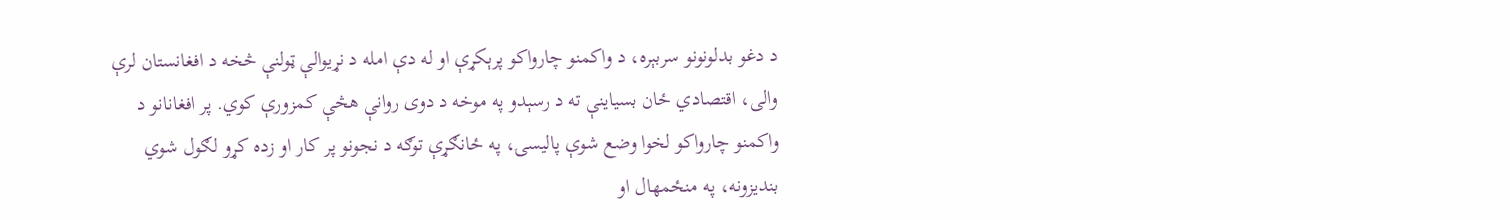د دغو بدلونونو سربېره، د واکمنو چارواکو پرېکړې او له دې امله د نړیوالې ټولنې څخه د افغانستان لرې والی، اقتصادي ځان بسیاینې ته د رسېدو په موخه د دوی روانې هڅې کمزورې کوي. پر افغانانو د واکمنو چارواکو لخوا وضع شوې پالیسۍ، په ځانګړې توګه د نجونو پر کار او زده کړو لګول شوي بندیزونه، په منځمهال او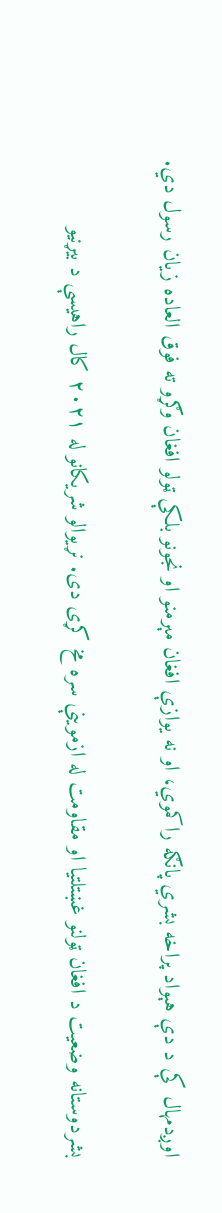اوږدمهال کې د دې هېواد پراخه بشري پانګه راکموي، او نه یوازې افغان مېرمنو او نجونو بلکې ټولو افغان وګړو ته فوق العاده زیان رسول دي.

بشردوستانه وضعیت د افغان ټولنو غښتلتیا او مقاومت له ازموینې سره مخ کړی دی. نړیوالو شریکانو له ۲۰۲۱ کال راهیسې د بیړنیو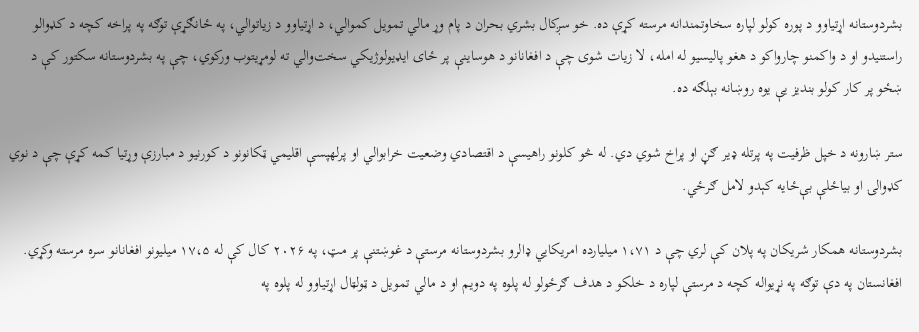بشردوستانه اړتیاوو د پوره کولو لپاره سخاوتمندانه مرسته کړې ده. خو سږکال بشري بحران د پام وړ مالي تمویل کموالي، د اړتیاوو د زیاتوالي، په ځانګړې توګه په پراخه کچه د کډوالو راستنیدو او د واکمنو چارواکو د هغو پالیسیو له امله، لا زیات شوی چې د افغانانو د هوساینې پر ځای ایډیولوژیکي سخت‌والي ته لومړیتوب ورکوي، چې په بشردوستانه سکتور کې د ښځو پر کار کولو بندیز یې یوه روښانه بېلګه ده.

ستر ښارونه د خپل ظرفیت په پرتله ډیر ګڼ او پراخ شوي دي. له څو کلونو راهیسې د اقتصادي وضعیت خرابوالي او پرلهپسې اقلیمي ټکانونو د کورنیو د مبارزې وړتیا کمه کړې چې د نوي کډوالۍ او بیاځلې بې‌ځایه کېدو لامل ګرځي.

بشردوستانه همکار شریکان په پلان کې لري چې د ۱،۷۱ میلیارده امریکایي ډالرو بشردوستانه مرستې د غوښتنې پر مټ، په ۲۰۲۶ کال کې له ۱۷،۵ میلیونو افغانانو سره مرسته وکړي. افغانستان په دې توګه په نړیواله کچه د مرستې لپاره د خلکو د هدف ګرځولو له پلوه په دویم او د مالي تمویل د ټولټال اړتیاوو له پلوه په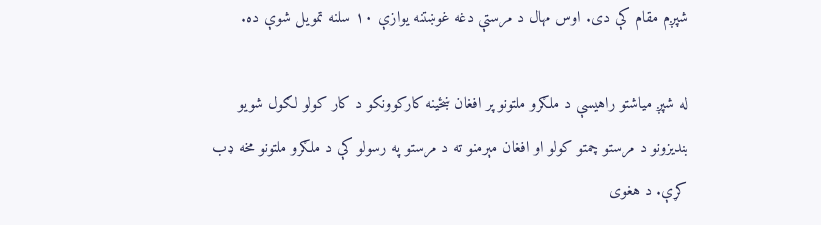شپږم مقام کې دی. اوس مهال د مرستې دغه غوښتنه یوازې ۱۰ سلنه تمویل شوې ده.

له شپږ میاشتو راهیسې د ملګرو ملتونو پر افغان ښځینه کارکوونکو د کار کولو لګول شويو بندیزونو د مرستو چمتو کولو او افغان مېرمنو ته د مرستو په رسولو کې د ملګرو ملتونو مخه ډب کړې. د هغوی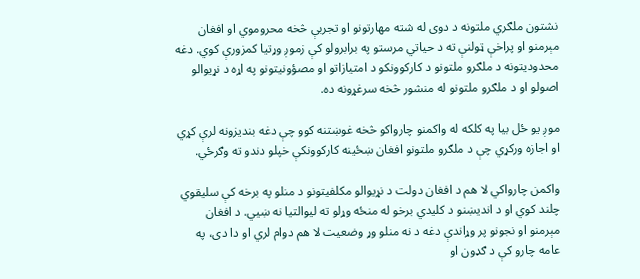نشتون ملګري ملتونه د دوی له شته مهارتونو او تجربې څخه محروموي او افغان مېرمنو او پراخې ټولنې ته د حیاتي مرستو په برابرولو کې زموږ وړتیا کمزورې کوي. دغه محدودیتونه د ملګرو ملتونو د کارکوونکو د امتیازاتو او مصؤونیتونو په اړه د نړیوالو اصولو او د ملګرو ملتونو له منشور څخه سرغړونه ده.

موږ یو ځل بیا په کلکه له واکمنو چارواکو څخه غوښتنه کوو چې دغه بندیزونه لرې کړي او اجازه ورکړي چې د ملګرو ملتونو افغان ښځینه کارکوونکې خپلو دندو ته وګرځي.

واکمن چارواکي لا هم د افغان دولت د نړیوالو مکلفیتونو د منلو په برخه کې سلیقوي چلند کوي او د اندیښنو د کلیدي برخو له منځه وړلو ته لیوالتیا نه ښيي. د افغان مېرمنو او نجونو پر وړاندې دغه د نه منلو وړ وضعیت لا هم دوام لري او دا دی، په عامه چارو کې د ګډون او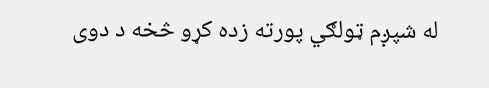له شپږم ټولګي پورته زده کړو څخه د دوی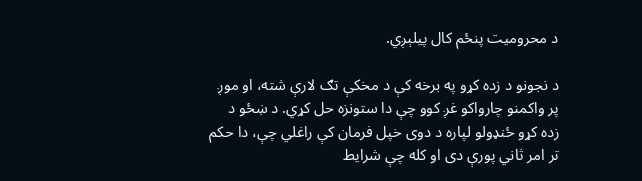د محرومیت پنځم کال پیلېږي.

د نجونو د زده کړو په برخه کې د مخکې تګ لارې شته، او موږ پر واکمنو چارواکو غږ کوو چې دا ستونزه حل کړي. د ښځو د زده کړو ځنډولو لپاره د دوی خپل فرمان کې راغلي چې، دا حکم تر امر ثاني پورې دی او کله چې شرایط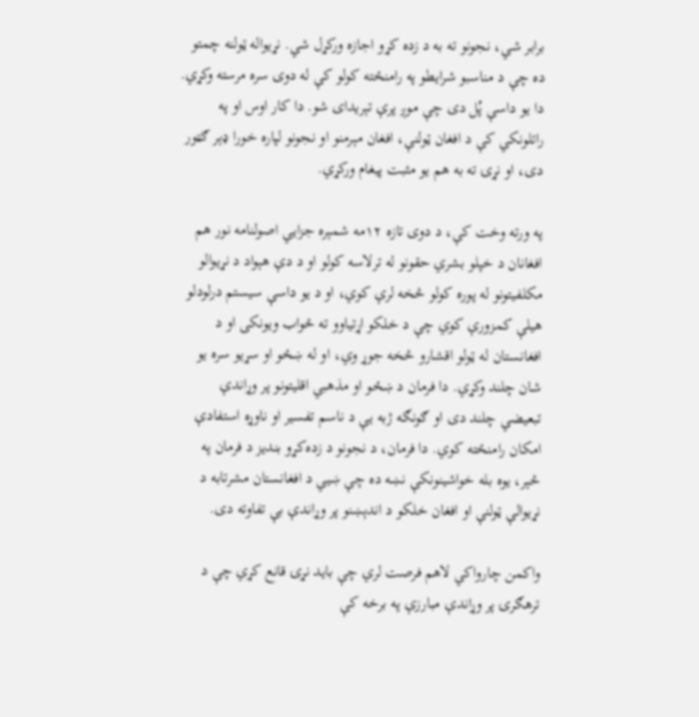برابر شي، نجونو ته به د زده کړو اجازه ورکړل شي. نړیواله ټولنه چمتو ده چې د مناسبو شرایطو په رامنځته کولو کې له دوی سره مرسته وکړي. دا یو داسې پُل دی چې موږ پرې تېریدای شو. دا کار اوس او په راتلونکي کې د افغان ټولنې، افغان مېرمنو او نجونو لپاره خورا ډېر ګټور دی، او نړۍ ته به هم یو مثبت پیغام ورکړي.

په ورته وخت کې، د دوی تازه ۱۲مه شمېره جزایي اصولنامه نور هم افغانان د خپلو بشري حقونو له ترلاسه کولو او د دې هېواد د نړیوالو مکلفیتونو له پوره کولو څخه لرې کوي، او د یو داسې سیستم درلودلو هیلې کمزورې کوي چې د خلکو اړتیاوو ته ځواب ویونکی او د افغانستان له ټولو اقشارو څخه جوړ وي، او له ښځو او سړیو سره یو شان چلند وکړي. دا فرمان د ښځو او مذهبي اقلیتونو پر وړاندې تبعیضي چلند دی او ګونګه ژبه یې د ناسم تفسیر او ناوړه استفادې امکان رامنځته کوي. دا فرمان، د نجونو د زده‌کړو بندیز د فرمان په څېر، یوه بله خواشینونکې نښه ده چې ښيي د افغانستان مشرتابه د نړیوالې ټولنې او افغان خلکو د اندېښنو پر وړاندې بې تفاوته دی.

واکمن چارواکي لاهم فرصت لري چې باید نړۍ قانع کړي چې د ترهګرۍ پر وړاندې مبارزې په برخه کې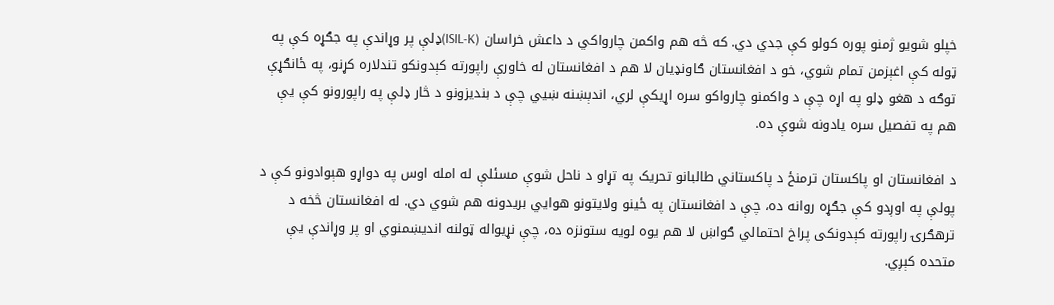خپلو شویو ژمنو پوره کولو کې جدي دي. که څه هم واکمن چارواکي د داعش خراسان (ISIL-K)ډلې پر وړاندې په جګړه کې په ټوله کې اغېزمن تمام شوي، خو د افغانستان ګاونډیان لا هم د افغانستان له خاورې راپورته کېدونکو تندلاره کړنو، په ځانګړې توګه د هغو ډلو په اړه چې د واکمنو چارواکو سره اړیکې لري، اندېښنه ښيي چې د بندیزونو د څار ډلې په راپورونو کې یې هم په تفصیل سره یادونه شوې ده.

د افغانستان او پاکستان ترمنځ د پاکستاني طالبانو تحریک په تړاو د ناحل شوې مسئلې له امله اوس په دواړو هېوادونو کې د پولې په اوږدو کې جګړه روانه ده، چې د افغانستان په ځینو ولایتونو هوايي بریدونه هم شوي دي. له افغانستان څخه د ترهګرۍ راپورته کېدونکی پراخ احتمالي ګواښ لا هم یوه لویه ستونزه ده، چې نړیواله ټولنه اندیښمنوي او پر وړاندې یې متحده کېږي.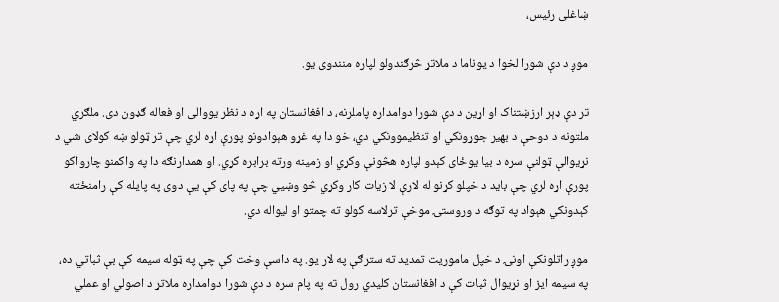ښاغلی رئیس،

موږ د دې شورا لخوا د یوناما د ملاتړ څرګندولو لپاره منندوی یو.

تر دې ډېر ارزښتناک او اړین د دې شورا دوامداره پاملرنه، د افغانستان په اړه د نظر یووالی او فعاله ګډون دی. ملګري ملتونه د دوحې د بهیر جوړونکي او تنظیموونکي دي، خو دا په غړو هېوادونو پورې اړه لري چې تر ټولو ښه کولای شي د نړیوالې ټولنې سره د بیا یوځای کېدو لپاره هڅونې وکړي او زمینه ورته برابره کړي. او همدارنګه دا په واکمنو چارواکو پورې اړه لري چې باید د خپلو کړنو له لارې لا زیات کار وکړي څو وښيي چې په پای کې یې دوی په پایله کې رامنځته کېدونکي هېواد په توګه د وروستۍ موخې ترلاسه کولو ته چمتو او لیواله دي.

موږ راتلونکې اونۍ د خپل ماموریت تمدید ته سترګې په لار یو. په داسې وخت کې چې په ټوله سیمه کې بې ثباتي ده، په سیمه ایز او نړیوال ثبات کې د افغانستان کلیدي رول ته په پام سره د دې شورا دوامداره ملاتړ د اصولي او عملي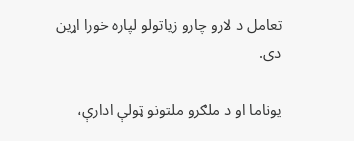تعامل د لارو چارو زیاتولو لپاره خورا اړین دی.

یوناما او د ملګرو ملتونو ټولې ادارې،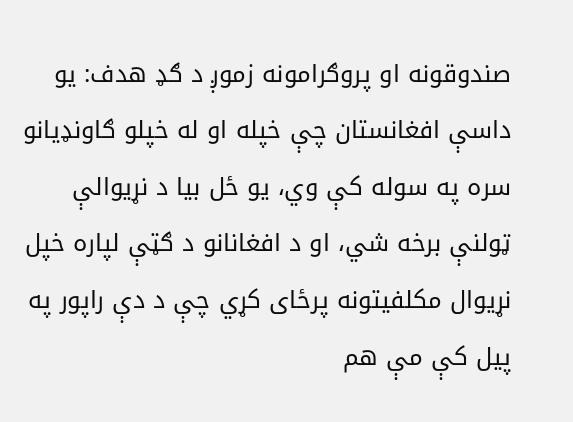صندوقونه او پروګرامونه زموږ د ګډ هدف: یو داسې افغانستان چې خپله او له خپلو ګاونډیانو سره په سوله کې وي، یو ځل بیا د نړیوالې ټولنې برخه شي، او د افغانانو د ګټې لپاره خپل نړیوال مکلفیتونه پرځای کړي چې د دې راپور په پیل کې مې هم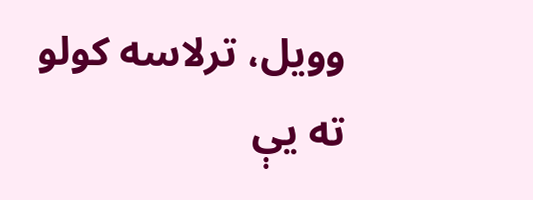وویل، ترلاسه کولو ته یې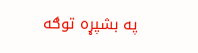په بشپړه توګه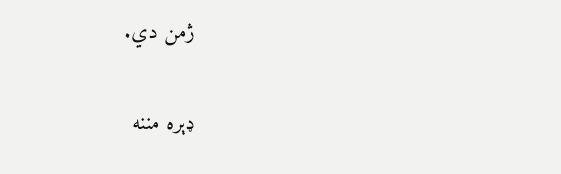ژمن دي.

ډېره مننه